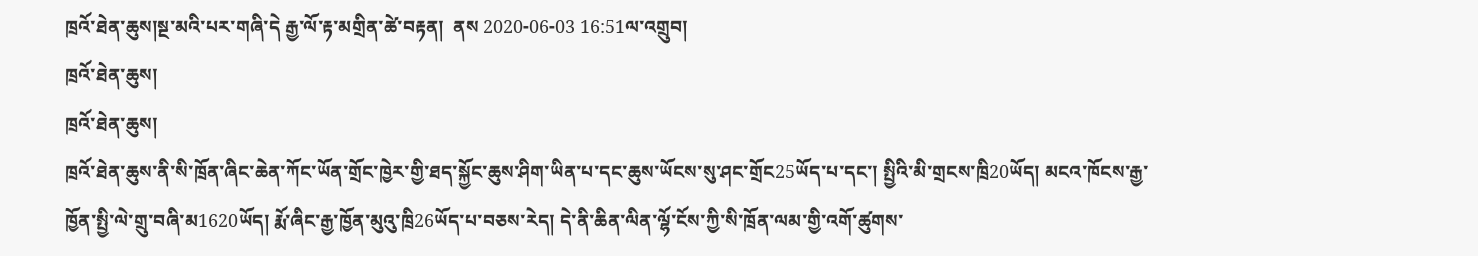ཁྲའོ་ཐེན་ཆུས།སྔ་མའི་པར་གཞི་དེ རྒྱ་ལོ་རྟ་མགྲིན་ཚེ་བརྟན།  ནས 2020-06-03 16:51ལ་འགྲུབ།
ཁྲའོ་ཐེན་ཆུས།
ཁྲའོ་ཐེན་ཆུས།
ཁྲའོ་ཐེན་ཆུས་ནི་སི་ཁྲོན་ཞིང་ཆེན་ཀོང་ཡོན་གྲོང་ཁྱེར་གྱི་ཐད་སྐྱོང་ཆུས་ཤིག་ཡིན་པ་དང་ཆུས་ཡོངས་སུ་ཤང་གྲོང25ཡོད་པ་དང་། སྤྱིའི་མི་གྲངས་ཁྲི20ཡོད། མངའ་ཁོངས་རྒྱ་ཁྱོན་སྤྱི་ལེ་གྲུ་བཞི་མ1620ཡོད། རྨོ་ཞིང་རྒྱ་ཁྱོན་མུའུ་ཁྲི26ཡོད་པ་བཅས་རེད། དེ་ནི་ཆིན་ལིན་ལྷོ་ངོས་ཀྱི་སི་ཁྲོན་ལམ་གྱི་འགོ་ཚུགས་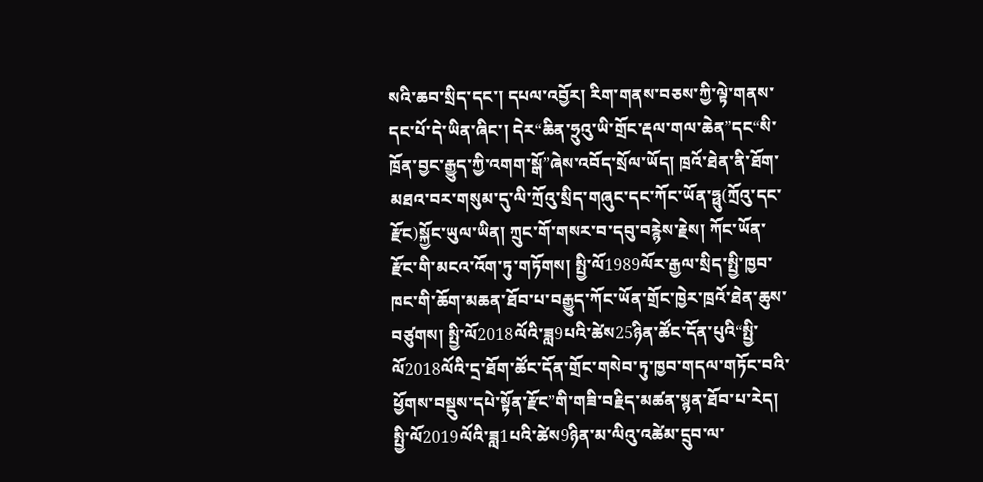སའི་ཆབ་སྲིད་དང་། དཔལ་འབྱོར། རིག་གནས་བཅས་ཀྱི་ལྟེ་གནས་དང་པོ་དེ་ཡིན་ཞིང་། དེར“ཆིན་ཧྲུའུ་ཡི་གྲོང་རྡལ་གལ་ཆེན”དང“སི་ཁྲོན་བྱང་རྒྱུད་ཀྱི་འགག་སྒོ”ཞེས་འབོད་སྲོལ་ཡོད། ཁྲའོ་ཐེན་ནི་ཐོག་མཐའ་བར་གསུམ་དུ་ལི་ཀྲོའུ་སྲིད་གཞུང་དང་ཀོང་ཡོན་ཧྥུ(ཀྲོའུ་དང་རྫོང)སྐྱོང་ཡུལ་ཡིན། ཀྲུང་གོ་གསར་བ་དབུ་བརྙེས་རྗེས། ཀོང་ཡོན་རྫོང་གི་མངའ་འོག་ཏུ་གཏོགས། སྤྱི་ལོ1989ལོར་རྒྱལ་སྲིད་སྤྱི་ཁྱབ་ཁང་གི་ཆོག་མཆན་ཐོབ་པ་བརྒྱུད་ཀོང་ཡོན་གྲོང་ཁྱེར་ཁྲའོ་ཐེན་ཆུས་བཙུགས། སྤྱི་ལོ2018ལོའི་ཟླ9པའི་ཚེས25ཉིན་ཚོང་དོན་པུའི“སྤྱི་ལོ2018ལོའི་དྲ་ཐོག་ཚོང་དོན་གྲོང་གསེབ་ཏུ་ཁྱབ་གདལ་གཏོང་བའི་ཕྱོགས་བསྡུས་དཔེ་སྟོན་རྫོང”གི་གཟི་བརྗིད་མཚན་སྙན་ཐོབ་པ་རེད། སྤྱི་ལོ2019ལོའི་ཟླ1པའི་ཚེས9ཉིན་མ་ལིའུ་འཚེམ་དྲུབ་ལ་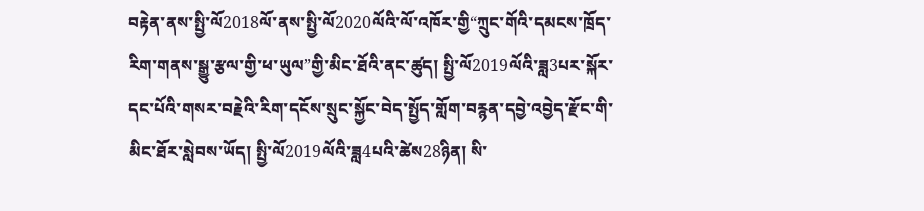བརྟེན་ནས་སྤྱི་ལོ2018ལོ་ནས་སྤྱི་ལོ2020ལོའི་ལོ་འཁོར་གྱི“ཀྲུང་གོའི་དམངས་ཁྲོད་རིག་གནས་སྒྱུ་རྩལ་གྱི་ཕ་ཡུལ”གྱི་མིང་ཐོའི་ནང་ཚུད། སྤྱི་ལོ2019ལོའི་ཟླ3པར་སྐོར་དང་པོའི་གསར་བརྗེའི་རིག་དངོས་སྲུང་སྐྱོང་བེད་སྤྱོད་གློག་བརྙན་དབྱེ་འབྱེད་རྫོང་གི་མིང་ཐོར་སླེབས་ཡོད། སྤྱི་ལོ2019ལོའི་ཟླ4པའི་ཚེས28ཉིན། སི་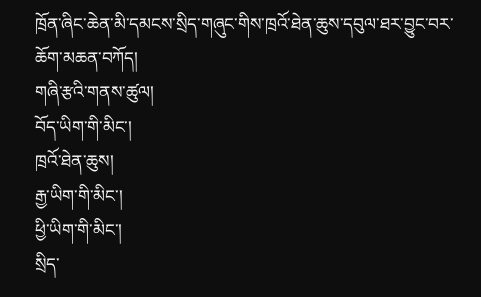ཁྲོན་ཞིང་ཆེན་མི་དམངས་སྲིད་གཞུང་གིས་ཁྲའོ་ཐེན་ཆུས་དབུལ་ཐར་བྱུང་བར་ཆོག་མཆན་བཀོད།
གཞི་རྩའི་གནས་ཚུལ།
བོད་ཡིག་གི་མིང་།
ཁྲའོ་ཐེན་ཆུས།
རྒྱ་ཡིག་གི་མིང་།
ཕྱི་ཡིག་གི་མིང་།
སྲིད་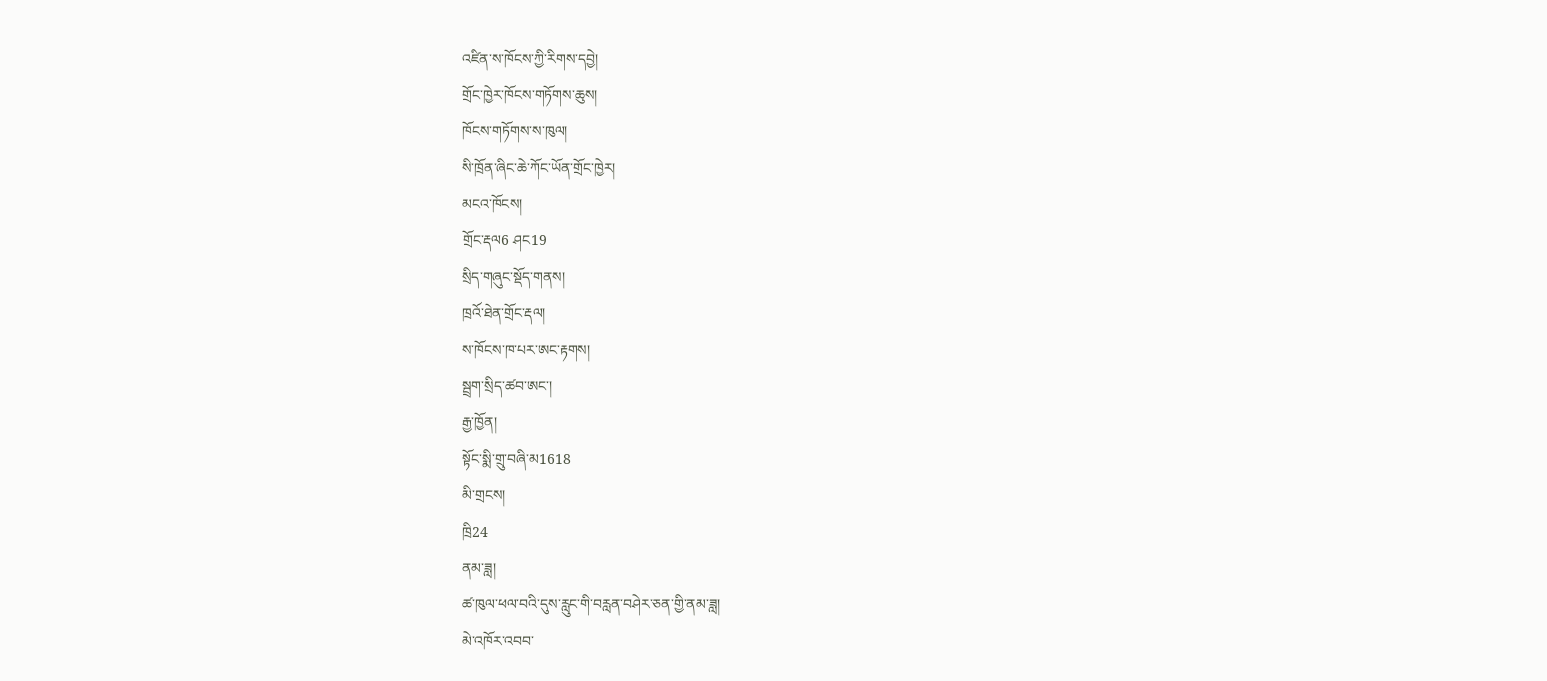འཛིན་ས་ཁོངས་ཀྱི་རིགས་དབྱེ།
གྲོང་ཁྱེར་ཁོངས་གཏོགས་ཆུས།
ཁོངས་གཏོགས་ས་ཁུལ།
སི་ཁྲོན་ཞིང་ཆེ་ཀོང་ཡོན་གྲོང་ཁྱེར།
མངའ་ཁོངས།
གྲོང་རྡལ6 ཤང19
སྲིད་གཞུང་སྡོད་གནས།
ཁྲའོ་ཐེན་གྲོང་རྡལ།
ས་ཁོངས་ཁ་པར་ཨང་རྟགས།
སྦྲག་སྲིད་ཚབ་ཨང་།
རྒྱ་ཁྱོན།
སྟོང་སྨི་གྲུ་བཞི་མ1618
མི་གྲངས།
ཁྲི24
ནམ་ཟླ།
ཚ་ཁུལ་ཕལ་བའི་དུས་རླུང་གི་བརླན་བཤེར་ཅན་གྱི་ནམ་ཟླ།
མེ་འཁོར་འབབ་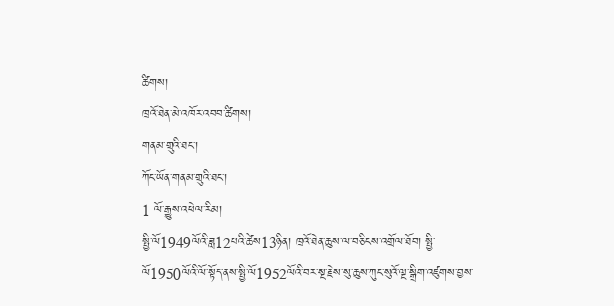ཚིགས།
ཁྲའོ་ཐེན་མེ་འཁོར་འབབ་ཚིགས།
གནམ་གྲུའི་ཐང་།
ཀོང་ཡོན་གནམ་གྲུའི་ཐང་།
1 ལོ་རྒྱུས་འཕེལ་རིམ།
སྤྱི་ལོ1949ལོའི་ཟླ12པའི་ཚེས13ཉིན། ཁྲའོ་ཐེན་ཆུས་ལ་བཅིངས་འགྲོལ་ཐོབ། སྤྱི་ལོ1950ལོའི་ལོ་སྟོད་ནས་སྤྱི་ལོ1952ལོའི་བར་སྔ་རྗེས་སུ་ཆུས་ཀུང་སུའོ་ལྔ་སྒྲིག་འཛུགས་བྱས་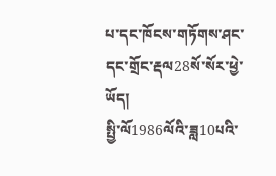པ་དང་ཁོངས་གཏོགས་ཤང་དང་གྲོང་རྡལ28སོ་སོར་ཕྱེ་ཡོད།
སྤྱི་ལོ1986ལོའི་ཟླ10པའི་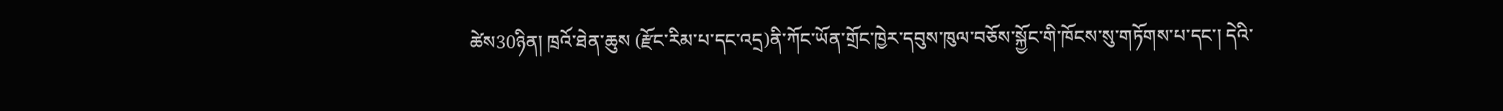ཚེས30ཉིན། ཁྲའོ་ཐེན་ཆུས (རྫོང་རིམ་པ་དང་འདྲ)ནི་ཀོང་ཡོན་གྲོང་ཁྱེར་དབུས་ཁུལ་བཅོས་སྐྱོང་གི་ཁོངས་སུ་གཏོགས་པ་དང་། དེའི་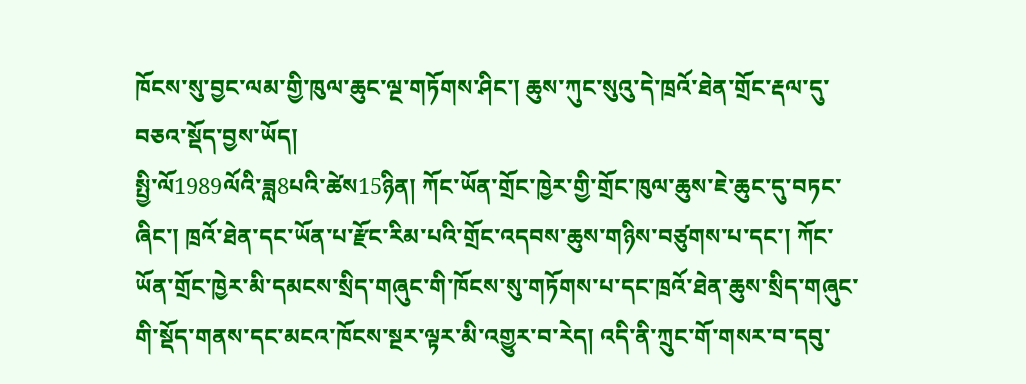ཁོངས་སུ་བྱང་ལམ་གྱི་ཁུལ་ཆུང་ལྔ་གཏོགས་ཤིང་། ཆུས་ཀུང་སུའུ་དེ་ཁྲའོ་ཐེན་གྲོང་རྡལ་དུ་བཅའ་སྡོད་བྱས་ཡོད།
སྤྱི་ལོ1989ལོའི་ཟླ8པའི་ཚེས15ཉིན། ཀོང་ཡོན་གྲོང་ཁྱེར་གྱི་གྲོང་ཁུལ་ཆུས་ཇེ་ཆུང་དུ་བཏང་ཞིང་། ཁྲའོ་ཐེན་དང་ཡོན་པ་རྫོང་རིམ་པའི་གྲོང་འདབས་ཆུས་གཉིས་བཙུགས་པ་དང་། ཀོང་ཡོན་གྲོང་ཁྱེར་མི་དམངས་སྲིད་གཞུང་གི་ཁོངས་སུ་གཏོགས་པ་དང་ཁྲའོ་ཐེན་ཆུས་སྲིད་གཞུང་གི་སྡོད་གནས་དང་མངའ་ཁོངས་སྔར་ལྟར་མི་འགྱུར་བ་རེད། འདི་ནི་ཀྲུང་གོ་གསར་བ་དབུ་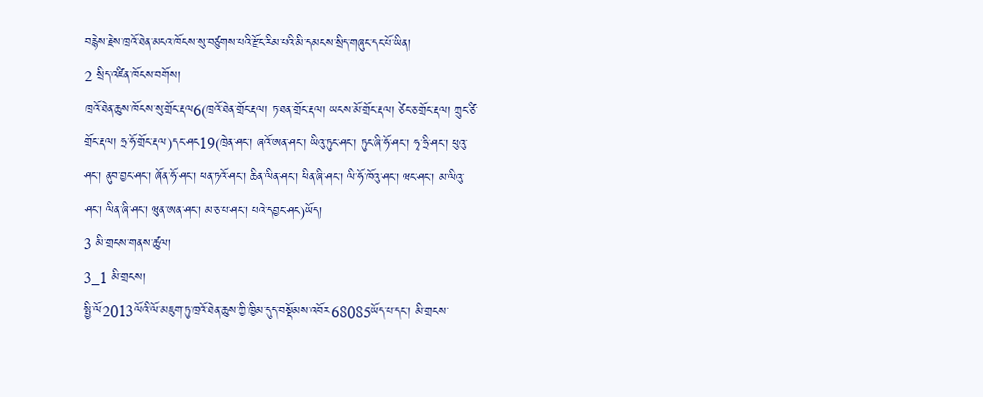བརྙེས་རྗེས་ཁྲའོ་ཐེན་མངའ་ཁོངས་སུ་བཙུགས་པའི་རྫོང་རིམ་པའི་མི་དམངས་སྲིད་གཞུང་དང་པོ་ཡིན།
2 སྲིད་འཛིན་ཁོངས་བགོས།
ཁྲའོ་ཐེན་ཆུས་ཁོངས་སུ་གྲོང་རྡལ6(ཁྲའོ་ཐེན་གྲོང་རྡལ། ཏ་ཐན་གྲོང་རྡལ། ཡངས་མོ་གྲོང་རྡལ། ཙེང་ཅ་གྲོང་རྡལ། ཀྲུང་ཙི་གྲོང་རྡལ། ཧྲ་ཧོ་གྲོང་རྡལ)དང་ཤང19(ཁྲེན་ཤང་། ཞའོ་ཨན་ཤང་། ཡིའུ་ཏུང་ཤང་། ཏུང་ཞི་ཧོ་ཤང་། ཧྭ་ཧྲི་ཤང་། ཕུའུ་ཤང་། ནུབ་བྱང་ཤང་། ཞོན་ཧོ་ཤང་། ཕན་ཏའོ་ཤང་། ཆིན་ལིན་ཤང་། ཕིན་ཞི་ཤང་། ལི་ཧོ་ཁོའུ་ཤང་། ཝང་ཤང་། མ་ལིའུ་ཤང་། ལིན་ཞི་ཤང་། ཝུན་ཨན་ཤང་། མ་ཅ་པ་ཤང་། པའེ་དབྱང་ཤང)ཡོད།
3 མི་གྲངས་གནས་ཚུལ།
3_1 མི་གྲངས།
སྤྱི་ལོ2013ལོའི་ལོ་མཇུག་ཏུ་ཁྲའོ་ཐེན་ཆུས་ཀྱི་ཁྱིམ་དུད་བསྡོམས་འབོར68085ཡོད་པ་དང་། མི་གྲངས་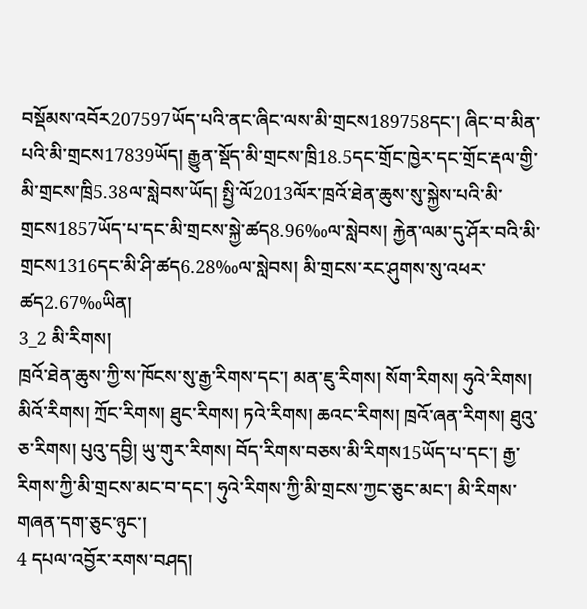བསྡོམས་འབོར207597ཡོད་པའི་ནང་ཞིང་ལས་མི་གྲངས189758དང་། ཞིང་བ་མིན་པའི་མི་གྲངས17839ཡོད། རྒྱུན་སྡོད་མི་གྲངས་ཁྲི18.5དང་གྲོང་ཁྱེར་དང་གྲོང་རྡལ་གྱི་མི་གྲངས་ཁྲི5.38ལ་སླེབས་ཡོད། སྤྱི་ལོ2013ལོར་ཁྲའོ་ཐེན་ཆུས་སུ་སྐྱེས་པའི་མི་གྲངས1857ཡོད་པ་དང་མི་གྲངས་སྐྱེ་ཚད8.96‰ལ་སླེབས། རྐྱེན་ལམ་དུ་ཤོར་བའི་མི་གྲངས1316དང་མི་ཤི་ཚད6.28‰ལ་སླེབས། མི་གྲངས་རང་ཤུགས་སུ་འཕར་ཚད2.67‰ཡིན།
3_2 མི་རིགས།
ཁྲའོ་ཐེན་ཆུས་ཀྱི་ས་ཁོངས་སུ་རྒྱ་རིགས་དང་། མན་ཇུ་རིགས། སོག་རིགས། ཧུའེ་རིགས། མིའོ་རིགས། ཀྲོང་རིགས། ཐུང་རིགས། ཏའེ་རིགས། ཆའང་རིགས། ཁྲའོ་ཞན་རིགས། ཐུའུ་ཅ་རིགས། པུའུ་དབྱི། ཡུ་གུར་རིགས། བོད་རིགས་བཅས་མི་རིགས15ཡོད་པ་དང་། རྒྱ་རིགས་ཀྱི་མི་གྲངས་མང་བ་དང་། ཧུའེ་རིགས་ཀྱི་མི་གྲངས་ཀྱང་ཅུང་མང་། མི་རིགས་གཞན་དག་ཅུང་ཉུང་།
4 དཔལ་འབྱོར་རགས་བཤད།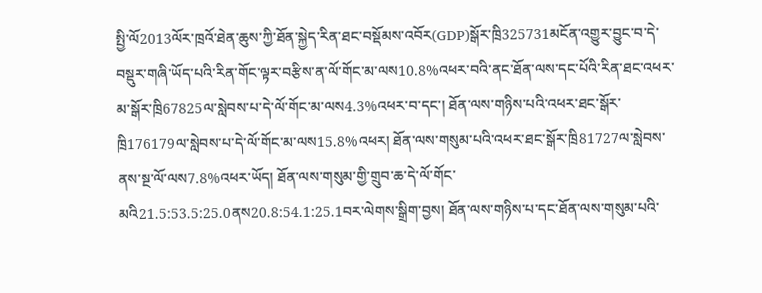སྤྱི་ལོ2013ལོར་ཁྲའོ་ཐེན་ཆུས་ཀྱི་ཐོན་སྐྱེད་རིན་ཐང་བསྡོམས་འབོར(GDP)སྒོར་ཁྲི325731མངོན་འགྱུར་བྱུང་བ་དེ་བསྡུར་གཞི་ཡོད་པའི་རིན་གོང་ལྟར་བརྩིས་ན་ལོ་གོང་མ་ལས10.8%འཕར་བའི་ནང་ཐོན་ལས་དང་པོའི་རིན་ཐང་འཕར་མ་སྒོར་ཁྲི67825ལ་སླེབས་པ་དེ་ལོ་གོང་མ་ལས4.3%འཕར་བ་དང་། ཐོན་ལས་གཉིས་པའི་འཕར་ཐང་སྒོར་ཁྲི176179ལ་སླེབས་པ་དེ་ལོ་གོང་མ་ལས15.8%འཕར། ཐོན་ལས་གསུམ་པའི་འཕར་ཐང་སྒོར་ཁྲི81727ལ་སླེབས་ནས་སྔ་ལོ་ལས7.8%འཕར་ཡོད། ཐོན་ལས་གསུམ་གྱི་གྲུབ་ཆ་དེ་ལོ་གོང་མའི21.5:53.5:25.0ནས20.8:54.1:25.1བར་ལེགས་སྒྲིག་བྱས། ཐོན་ལས་གཉིས་པ་དང་ཐོན་ལས་གསུམ་པའི་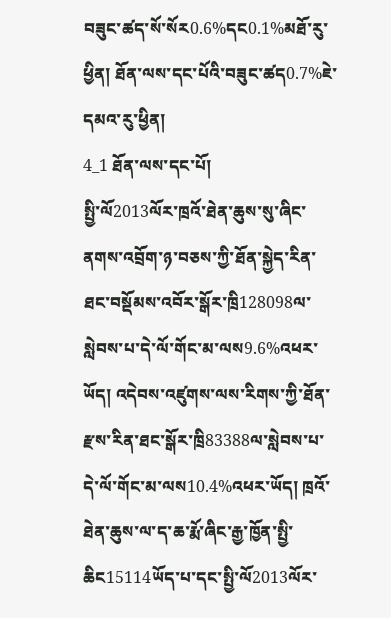བཟུང་ཚད་སོ་སོར0.6%དང0.1%མཐོ་རུ་ཕྱིན། ཐོན་ལས་དང་པོའི་བཟུང་ཚད0.7%ཇེ་དམའ་རུ་ཕྱིན།
4_1 ཐོན་ལས་དང་པོ།
སྤྱི་ལོ2013ལོར་ཁྲའོ་ཐེན་ཆུས་སུ་ཞིང་ནགས་འབྲོག་ཉ་བཅས་ཀྱི་ཐོན་སྐྱེད་རིན་ཐང་བསྡོམས་འབོར་སྒོར་ཁྲི128098ལ་སླེབས་པ་དེ་ལོ་གོང་མ་ལས9.6%འཕར་ཡོད། འདེབས་འཛུགས་ལས་རིགས་ཀྱི་ཐོན་རྫས་རིན་ཐང་སྒོར་ཁྲི83388ལ་སླེབས་པ་དེ་ལོ་གོང་མ་ལས10.4%འཕར་ཡོད། ཁྲའོ་ཐེན་ཆུས་ལ་ད་ཆ་རྨོ་ཞིང་རྒྱ་ཁྱོན་སྤྱི་ཆིང15114ཡོད་པ་དང་སྤྱི་ལོ2013ལོར་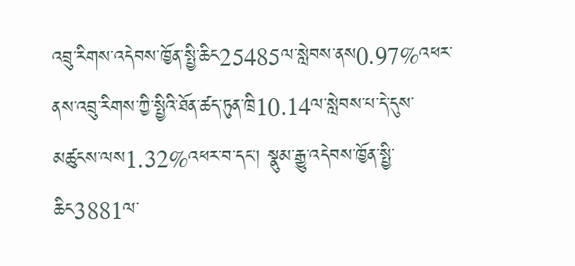འབྲུ་རིགས་འདེབས་ཁྱོན་སྤྱི་ཆིང25485ལ་སླེབས་ནས0.97%འཕར་ནས་འབྲུ་རིགས་ཀྱི་སྤྱིའི་ཐོན་ཚད་ཏུན་ཁྲི10.14ལ་སླེབས་པ་དེ་དུས་མཚུངས་ལས1.32%འཕར་བ་དང་། སྣུམ་རྒྱུ་འདེབས་ཁྱོན་སྤྱི་ཆིང3881ལ་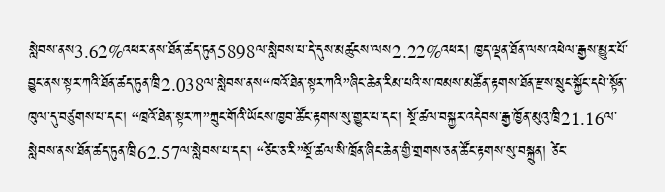སླེབས་ནས3.62%འཕར་ནས་ཐོན་ཚད་ཏུན5898ལ་སླེབས་པ་དེ་དུས་མཚུངས་ལས2.22%འཕར། ཁྱད་ལྡན་ཐོན་ལས་འཕེལ་རྒྱས་མྱུར་པོ་བྱུང་ནས་སྟར་ཀའི་ཐོན་ཚད་ཏུན་ཁྲི2.038ལ་སླེབས་ནས“ཁའོ་ཐེན་སྟར་ཀའི”ཞིང་ཆེན་རིམ་པའི་ས་ཁམས་མཚོན་རྟགས་ཐོན་རྫས་སྲུང་སྐྱོང་དཔེ་སྟོན་ཁུལ་དུ་བཙུགས་པ་དང་། “ཁྲའོ་ཐེན་སྟར་ཀ”ཀྲུང་གོའི་ཡོངས་ཁྱབ་ཚོང་རྟགས་སུ་གྱུར་པ་དང་། སྔོ་ཚལ་བསྐྱར་འདེབས་རྒྱ་ཁྱོན་མུའུ་ཁྲི21.16ལ་སླེབས་ནས་ཐོན་ཚད་ཏུན་ཁྲི62.57ལ་སླེབས་པ་དང་། “ཙེང་ཅ་རི”སྔོ་ཚལ་སི་ཁྲོན་ཞིང་ཆེན་གྱི་གྲགས་ཅན་ཚོང་རྟགས་སུ་བསྐྲུན། ཙེང་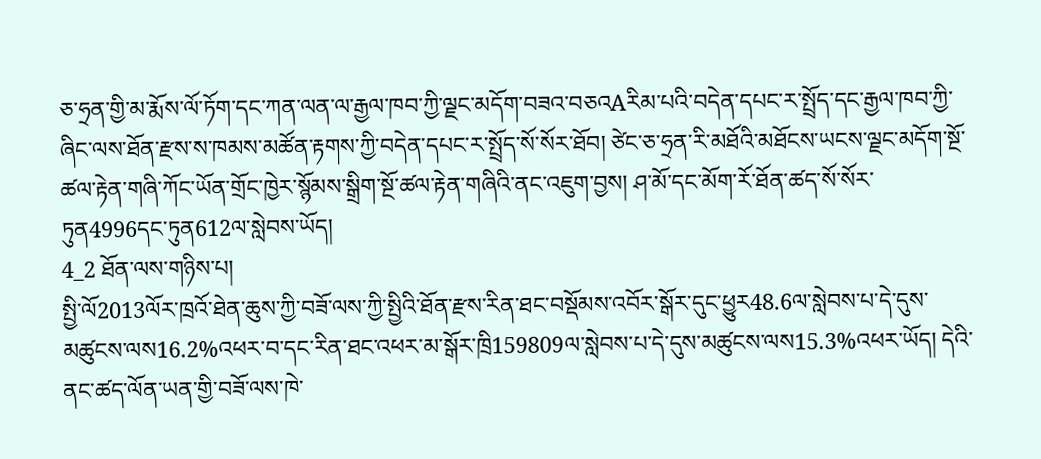ཅ་ཧྲན་གྱི་མ་རྨོས་ལོ་ཏོག་དང་ཀན་ལན་ལ་རྒྱལ་ཁབ་ཀྱི་ལྗང་མདོག་བཟའ་བཅའAརིམ་པའི་བདེན་དཔང་ར་སྤྲོད་དང་རྒྱལ་ཁབ་ཀྱི་ཞིང་ལས་ཐོན་རྫས་ས་ཁམས་མཚོན་རྟགས་ཀྱི་བདེན་དཔང་ར་སྤྲོད་སོ་སོར་ཐོབ། ཙེང་ཅ་ཧྲན་རི་མཐོའི་མཐོངས་ཡངས་ལྗང་མདོག་སྔོ་ཚལ་རྟེན་གཞི་ཀོང་ཡོན་གྲོང་ཁྱེར་སྙོམས་སྒྲིག་སྔོ་ཚལ་རྟེན་གཞིའི་ནང་འཇུག་བྱས། ཤ་མོ་དང་མོག་རོ་ཐོན་ཚད་སོ་སོར་ཏུན4996དང་ཏུན612ལ་སླེབས་ཡོད།
4_2 ཐོན་ལས་གཉིས་པ།
སྤྱི་ལོ2013ལོར་ཁྲའོ་ཐེན་ཆུས་ཀྱི་བཟོ་ལས་ཀྱི་སྤྱིའི་ཐོན་རྫས་རིན་ཐང་བསྡོམས་འབོར་སྒོར་དུང་ཕྱུར48.6ལ་སླེབས་པ་དེ་དུས་མཚུངས་ལས16.2%འཕར་བ་དང་རིན་ཐང་འཕར་མ་སྒོར་ཁྲི159809ལ་སླེབས་པ་དེ་དུས་མཚུངས་ལས15.3%འཕར་ཡོད། དེའི་ནང་ཚད་ལོན་ཡན་གྱི་བཟོ་ལས་ཁེ་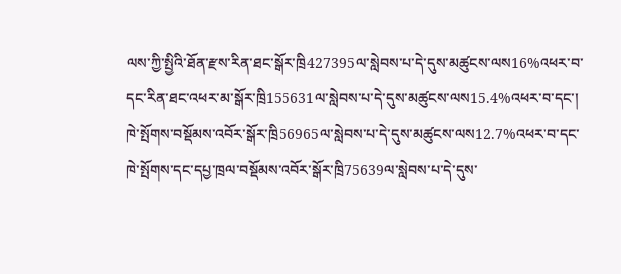ལས་ཀྱི་སྤྱིའི་ཐོན་རྫས་རིན་ཐང་སྒོར་ཁྲི427395ལ་སླེབས་པ་དེ་དུས་མཚུངས་ལས16%འཕར་བ་དང་རིན་ཐང་འཕར་མ་སྒོར་ཁྲི155631ལ་སླེབས་པ་དེ་དུས་མཚུངས་ལས15.4%འཕར་བ་དང་། ཁེ་སྤོགས་བསྡོམས་འབོར་སྒོར་ཁྲི56965ལ་སླེབས་པ་དེ་དུས་མཚུངས་ལས12.7%འཕར་བ་དང་ཁེ་སྤོགས་དང་དཔྱ་ཁྲལ་བསྡོམས་འབོར་སྒོར་ཁྲི75639ལ་སླེབས་པ་དེ་དུས་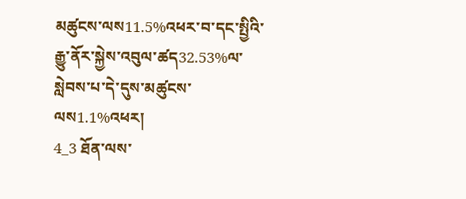མཚུངས་ལས11.5%འཕར་བ་དང་སྤྱིའི་རྒྱུ་ནོར་སྐྱེས་འབུལ་ཚད32.53%ལ་སླེབས་པ་དེ་དུས་མཚུངས་ལས1.1%འཕར།
4_3 ཐོན་ལས་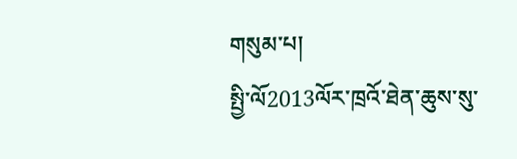གསུམ་པ།
སྤྱི་ལོ2013ལོར་ཁྲའོ་ཐེན་ཆུས་སུ་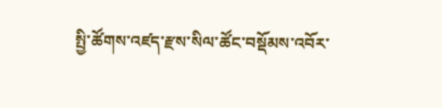སྤྱི་ཚོགས་འཛད་རྫས་སིལ་ཚོང་བསྡོམས་འབོར་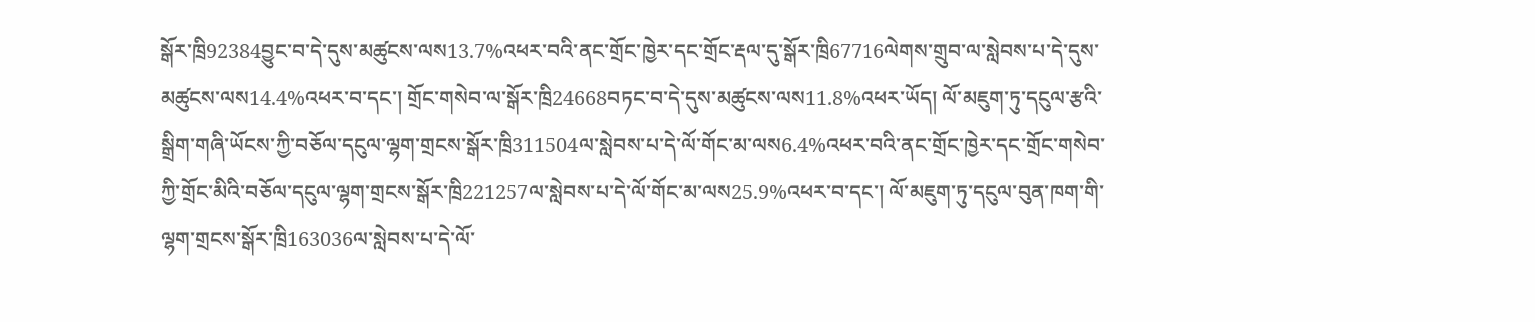སྒོར་ཁྲི92384བྱུང་བ་དེ་དུས་མཚུངས་ལས13.7%འཕར་བའི་ནང་གྲོང་ཁྱེར་དང་གྲོང་རྡལ་དུ་སྒོར་ཁྲི67716ལེགས་གྲུབ་ལ་སླེབས་པ་དེ་དུས་མཚུངས་ལས14.4%འཕར་བ་དང་། གྲོང་གསེབ་ལ་སྒོར་ཁྲི24668བཏང་བ་དེ་དུས་མཚུངས་ལས11.8%འཕར་ཡོད། ལོ་མཇུག་ཏུ་དངུལ་རྩའི་སྒྲིག་གཞི་ཡོངས་ཀྱི་བཅོལ་དངུལ་ལྷག་གྲངས་སྒོར་ཁྲི311504ལ་སླེབས་པ་དེ་ལོ་གོང་མ་ལས6.4%འཕར་བའི་ནང་གྲོང་ཁྱེར་དང་གྲོང་གསེབ་ཀྱི་གྲོང་མིའི་བཅོལ་དངུལ་ལྷག་གྲངས་སྒོར་ཁྲི221257ལ་སླེབས་པ་དེ་ལོ་གོང་མ་ལས25.9%འཕར་བ་དང་། ལོ་མཇུག་ཏུ་དངུལ་བུན་ཁག་གི་ལྷག་གྲངས་སྒོར་ཁྲི163036ལ་སླེབས་པ་དེ་ལོ་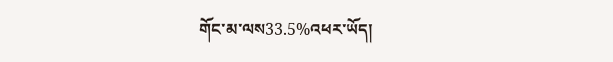གོང་མ་ལས33.5%འཕར་ཡོད།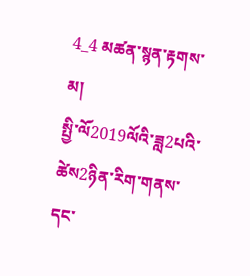4_4 མཚན་སྙན་རྟགས་མ།
སྤྱི་ལོ2019ལོའི་ཟླ2པའི་ཚེས2ཉིན་རིག་གནས་དང་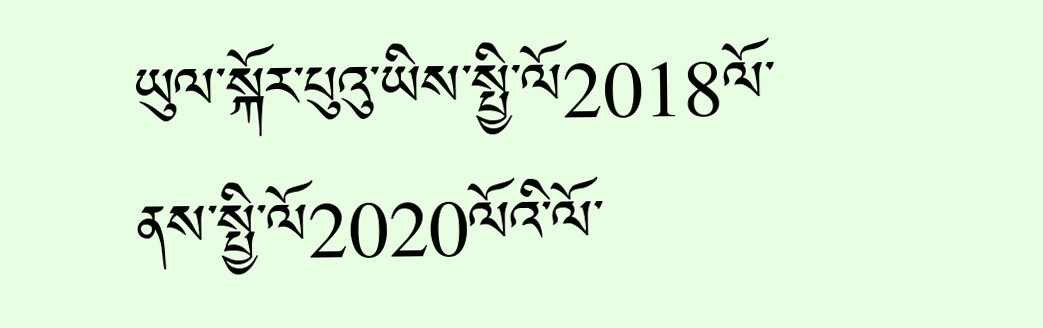ཡུལ་སྐོར་པུའུ་ཡིས་སྤྱི་ལོ2018ལོ་ནས་སྤྱི་ལོ2020ལོའི་ལོ་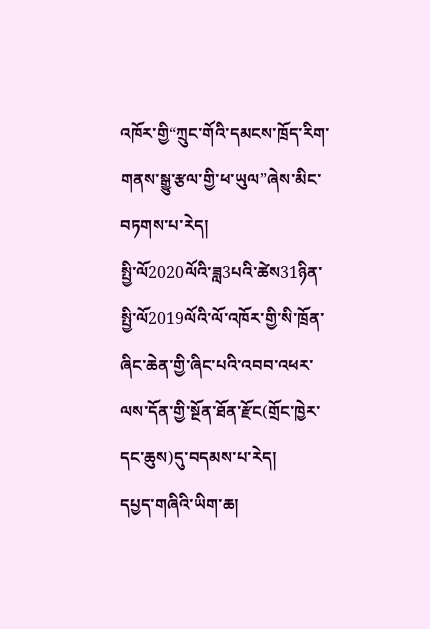འཁོར་གྱི“ཀྲུང་གོའི་དམངས་ཁྲོད་རིག་གནས་སྒྱུ་རྩལ་གྱི་ཕ་ཡུལ”ཞེས་མིང་བཏགས་པ་རེད།
སྤྱི་ལོ2020ལོའི་ཟླ3པའི་ཚེས31ཉིན་སྤྱི་ལོ2019ལོའི་ལོ་འཁོར་གྱི་སི་ཁྲོན་ཞིང་ཆེན་གྱི་ཞིང་པའི་འབབ་འཕར་ལས་དོན་གྱི་སྔོན་ཐོན་རྫོང(གྲོང་ཁྱེར་དང་ཆུས)དུ་བདམས་པ་རེད།
དཔྱད་གཞིའི་ཡིག་ཆ།